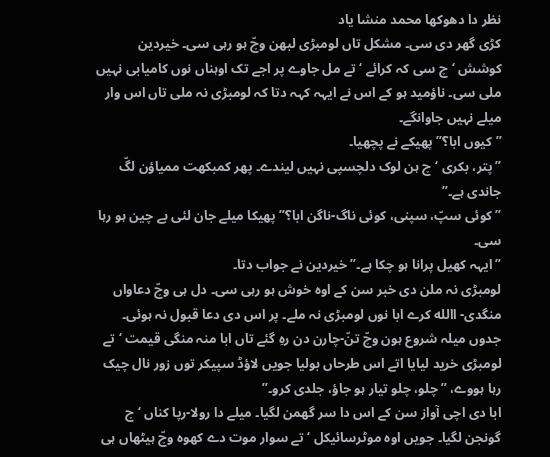نظر دا دھوکھا محمد منشا یاد
کڑی گھر دی سی۔ مشکل تاں لومبڑی لبھن وچّ ہو رہی سی۔ خیردین کوشش ‘چ سی کہ کرائے ‘تے مل جاوے پر اجے تک اوہناں نوں کامیابی نہیں ملی سی۔ ناؤمید ہو کے اس نے ایہہ کہہ دتا کہ لومبڑی نہ ملی تاں اس وار میلے نہیں جاوانگے۔
”کیوں ابا؟” پھیکے نے پچھیا۔
”پتر، بکری ‘چ ہن لوک دلچسپی نہیں لیندے۔ پھر کمبکھت ممیاؤن لگّ جاندی ہے۔”
”کوئی سپّ، سپنی، کوئی ناگ-ناگن ابا؟” پھیکا میلے جان لئی بے چین ہو رہا سی۔
”ایہہ کھیل پرانا ہو چکا ہے۔” خیردین نے جواب دتا۔
لومبڑی نہ ملن دی خبر سن کے اوہ خوش ہو رہی سی۔ دل ہی وچّ دعاواں منگدی- االله کرے ابا نوں لومبڑی نہ ملے۔ پر اس دی دعا قبول نہ ہوئی۔ جدوں میلہ شروع ہون وچّ تنّ-چارن دن رہِ گئے تاں ابا منہ منگی قیمت ‘تے لومبڑی خرید لیایا اتے اس طرحاں بولیا جویں لاؤڈ سپیکر توں زور نال چیک رہا ہووے، ”چلو، چلو تیار ہو جاؤ، جلدی کرو۔”
ابا دی اچی آواز سن کے اس دا سر گھمن لگیا۔ میلے دا رولا-رپا کناں ‘چ گونجن لگیا۔ جویں اوہ موٹرسائیکل ‘تے سوار موت دے کھوہ وچّ ہیٹھاں ہی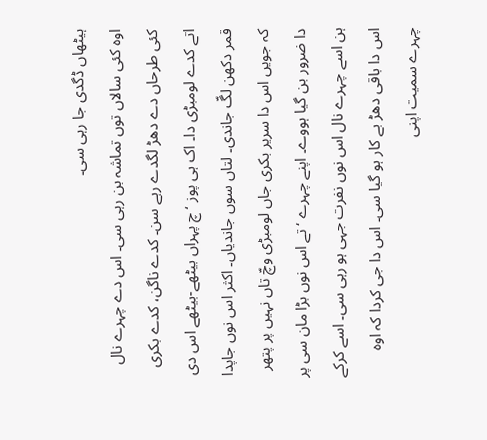ہیٹھاں ڈگدی جا رہی سی۔
اوہ کئی سالاں توں تماشہ بن رہی سی۔ اس دے چہرے نال کئی طرحاں دے دھڑ لگدے رہے سن۔ کدے ناگن، کدے بکری اتے کدے لومبڑی دا۔ اک ہی پوز ‘چ پہراں بیٹھے-بیٹھے اس دی قمر دکھن لگّ جاندی۔ لتاں سوں جاندیاں۔ اکثر اس نوں جاپدا کہ جویں اس دا سریر بکری جاں لومبڑی وچّ تاں نہیں پر پتھر دا ضرور بن گیا ہووے۔ اپنے چہرے ‘تے اس نوں بڑا مان سی پر ہن اسے چہرے نال اس نوں نفرت جہی ہو رہی سی۔ اسے کرکے اس دا باقی دھڑ بے کار ہو گیا سی۔ اس دا جی کردا کہ اوہ چہرے سمیت اپنی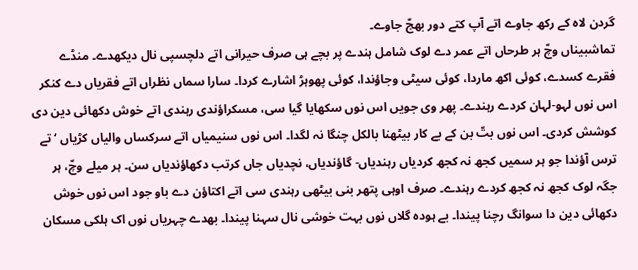گردن لاہ کے رکھ جاوے اتے آپ کتے دور بھجّ جاوے۔
تماشبیناں وچّ ہر طرحاں اتے عمر دے لوک شامل ہندے پر بچے ہی صرف حیرانی اتے دلچسپی نال دیکھدے۔ منڈے فقرے کسدے، کوئی اکھ ماردا، کوئی سیٹی وجاؤندا، کوئی پھوہڑ اشارے کردا۔ سارا سماں نظراں اتے فقریاں دے کنکر اس نوں لہو-لہان کردے رہندے۔ پھر وی جویں اس نوں سکھایا گیا سی، مسکراؤندی رہندی اتے خوش دکھائی دین دی کوشش کردی۔ اس نوں بتّ بن کے بے کار بیٹھنا بالکل چنگا نہ لگدا۔ اس نوں سنیمیاں اتے سرکساں والیاں کڑیاں ‘تے ترس آؤندا جو ہر سمیں کجھ نہ کجھ کردیاں رہندیاں- گاؤندیاں، نچدیاں جاں کرتب دکھاؤندیاں سن۔ ہر میلے وچّ، ہر جگہ لوک کجھ نہ کجھ کردے رہندے۔ صرف اوہی پتھر بنی بیٹھی رہندی سی اتے اکتاؤن دے باو جود اس نوں خوش دکھائی دین دا سوانگ رچنا پیندا۔ بے ہودہ گلاں نوں بہت خوشی نال سہنا پیندا۔ بھدے چہریاں نوں اک ہلکی مسکان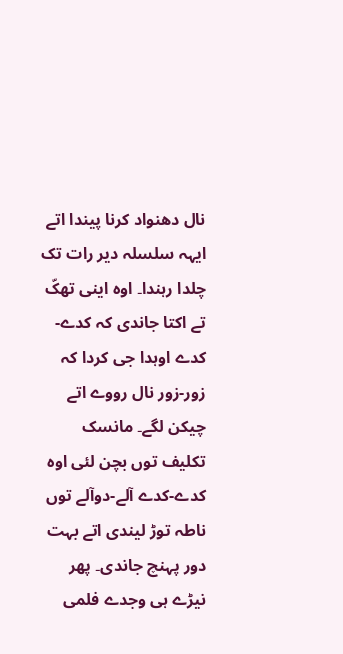نال دھنواد کرنا پیندا اتے ایہہ سلسلہ دیر رات تک چلدا رہندا۔ اوہ اینی تھکّ تے اکتا جاندی کہ کدے-کدے اوہدا جی کردا کہ زور-زور نال رووے اتے چیکن لگے۔ مانسک تکلیف توں بچن لئی اوہ کدے-کدے آلے-دوآلے توں ناطہ توڑ لیندی اتے بہت دور پہنچ جاندی۔ پھر نیڑے ہی وجدے فلمی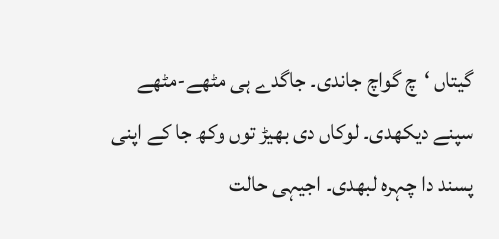گیتاں ‘چ گواچ جاندی۔ جاگدے ہی مٹھے-مٹھے سپنے دیکھدی۔ لوکاں دی بھیڑ توں وکھ جا کے اپنی پسند دا چہرہ لبھدی۔ اجیہی حالت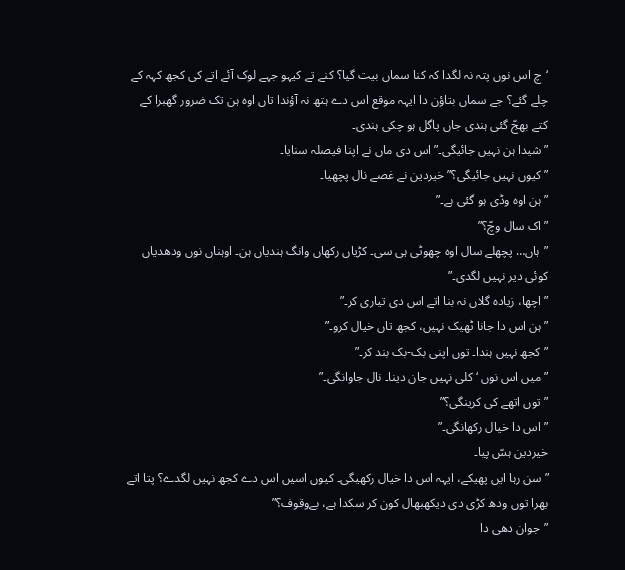‘چ اس نوں پتہ نہ لگدا کہ کنا سماں بیت گیا؟ کنے تے کیہو جہے لوک آئے اتے کی کجھ کہہ کے چلے گئے؟ جے سماں بتاؤن دا ایہہ موقع اس دے ہتھ نہ آؤندا تاں اوہ ہن تک ضرور گھبرا کے کتے بھجّ گئی ہندی جاں پاگل ہو چکی ہندی۔
”شیدا ہن نہیں جائیگی۔” اس دی ماں نے اپنا فیصلہ سنایا۔
”کیوں نہیں جائیگی؟” خیردین نے غصے نال پچھیا۔
”ہن اوہ وڈی ہو گئی ہے۔”
”اک سال وچّ؟”
”ہاں… پچھلے سال اوہ چھوٹی ہی سی۔ کڑیاں رکھاں وانگ ہندیاں ہن۔ اوہناں نوں ودھدیاں کوئی دیر نہیں لگدی۔”
”اچھا، زیادہ گلاں نہ بنا اتے اس دی تیاری کر۔”
”ہن اس دا جانا ٹھیک نہیں، کجھ تاں خیال کرو۔”
”کجھ نہیں ہندا۔ توں اپنی بک-بک بند کر۔”
”میں اس نوں ‘کلی نہیں جان دینا۔ نال جاوانگی۔”
”توں اتھے کی کرینگی؟”
”اس دا خیال رکھانگی۔”
خیردین ہسّ پیا۔
”سن رہا ایں پھیکے، ایہہ اس دا خیال رکھیگی۔ کیوں اسیں اس دے کجھ نہیں لگدے؟ پتا اتے بھرا توں ودھ کڑی دی دیکھبھال کون کر سکدا ہے، بےوقوف؟”
”جوان دھی دا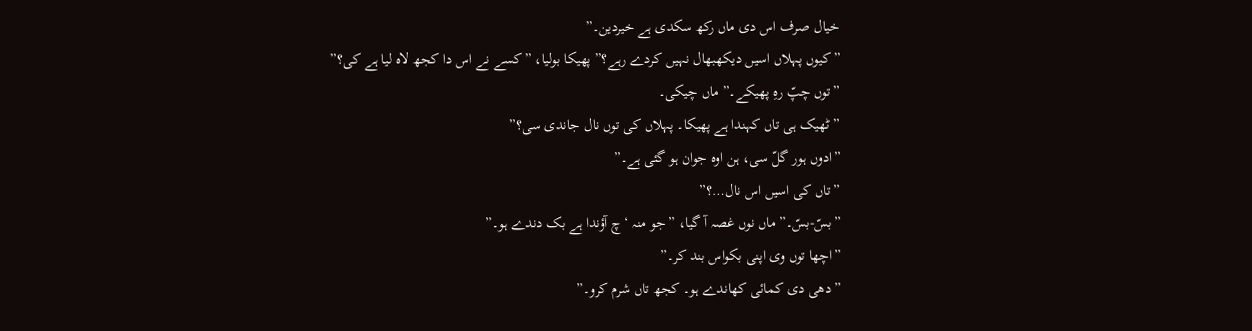خیال صرف اس دی ماں رکھ سکدی ہے خیردین۔”
”کیوں پہلاں اسیں دیکھبھال نہیں کردے رہے؟” پھیکا بولیا، ”کسے نے اس دا کجھ لاہ لیا ہے کی؟”
”توں چپّ رہِ پھیکے۔” ماں چیکی۔
”ٹھیک ہی تاں کہندا ہے پھیکا۔ پہلاں کی توں نال جاندی سی؟”
”ادوں ہور گلّ سی، ہن اوہ جوان ہو گئی ہے۔”
”تاں کی اسیں اس نال…؟”
”بسّ-بسّ۔” ماں نوں غصہ آ گیا، ”جو منہ ‘چ آؤندا ہے بک دندے ہو۔”
”اچھا توں وی اپنی بکواس بند کر۔”
”دھی دی کمائی کھاندے ہو۔ کجھ تاں شرم کرو۔”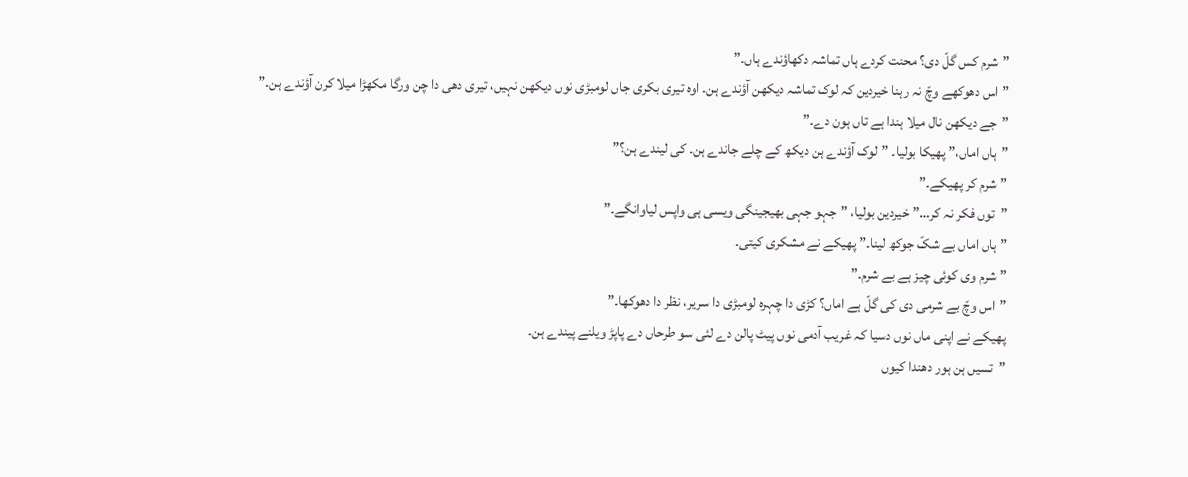”شرم کس گلّ دی؟ محنت کردے ہاں تماشہ دکھاؤندے ہاں۔”
”اس دھوکھے وچّ نہ رہنا خیردین کہ لوک تماشہ دیکھن آؤندے ہن۔ اوہ تیری بکری جاں لومبڑی نوں دیکھن نہیں، تیری دھی دا چن ورگا مکھڑا میلا کرن آؤندے ہن۔”
”جے دیکھن نال میلا ہندا ہے تاں ہون دے۔”
”ہاں اماں،” پھیکا بولیا۔ ”لوک آؤندے ہن دیکھ کے چلے جاندے ہن۔ کی لیندے ہن؟”
”شرم کر پھیکے۔”
”توں فکر نہ کر…” خیردین بولیا، ”جہو جہی بھیجینگی ویسی ہی واپس لیاوانگے۔”
”ہاں اماں بے شکّ جوکھ لینا۔” پھیکے نے مشکری کیتی۔
”شرم وی کوئی چیز ہے بے شرم۔”
”اس وچّ بے شرمی دی کی گلّ ہے اماں؟ کڑی دا چہرہ لومبڑی دا سریر، نظر دا دھوکھا۔”
پھیکے نے اپنی ماں نوں دسیا کہ غریب آدمی نوں پیٹ پالن دے لئی سو طرحاں دے پاپڑ ویلنے پیندے ہن۔
”تسیں ہن ہور دھندا کیوں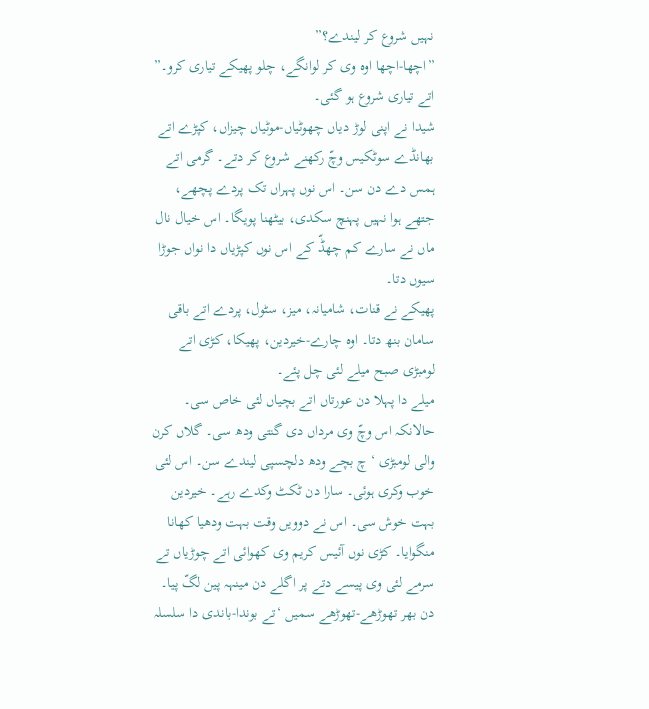نہیں شروع کر لیندے؟”
”اچھا-اچھا اوہ وی کر لوانگے، چلو پھیکے تیاری کرو۔”
اتے تیاری شروع ہو گئی۔
شیدا نے اپنی لوڑ دیاں چھوٹیاں-موٹیاں چیزاں، کپڑے اتے بھانڈے سوٹکیس وچّ رکھنے شروع کر دتے۔ گرمی اتے ہمس دے دن سن۔ اس نوں پہراں تک پردے پچھے، جتھے ہوا نہیں پہنچ سکدی، بیٹھنا پویگا۔ اس خیال نال ماں نے سارے کم چھڈّ کے اس نوں کپڑیاں دا نواں جوڑا سیوں دتا۔
پھیکے نے قنات، شامیانہ، میز، سٹول، پردے اتے باقی سامان بنھ دتا۔ اوہ چارے-خیردین، پھیکا، کڑی اتے لومبڑی صبح میلے لئی چل پئے۔
میلے دا پہلا دن عورتاں اتے بچیاں لئی خاص سی۔ حالانکہ اس وچّ وی مرداں دی گنتی ودھ سی۔ گلاں کرن والی لومبڑی ‘چ بچے ودھ دلچسپی لیندے سن۔ اس لئی خوب وکری ہوئی۔ سارا دن ٹکٹ وکدے رہے۔ خیردین بہت خوش سی۔ اس نے دوویں وقت بہت ودھیا کھانا منگوایا۔ کڑی نوں آئیس کریم وی کھوائی اتے چوڑیاں تے سرمے لئی وی پیسے دتے پر اگلے دن مینہہ پین لگّ پیا۔ دن بھر تھوڑھے-تھوڑھے سمیں ‘تے بوندا-باندی دا سلسلہ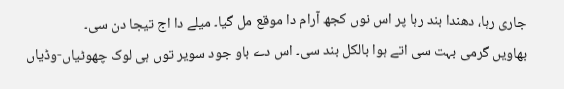جاری رہا، دھندا بند رہا پر اس نوں کجھ آرام دا موقع مل گیا۔ میلے دا اج تیجا دن سی۔
بھاویں گرمی بہت سی اتے ہوا بالکل بند سی۔ اس دے باو جود سویر توں ہی لوک چھوٹیاں-وڈیاں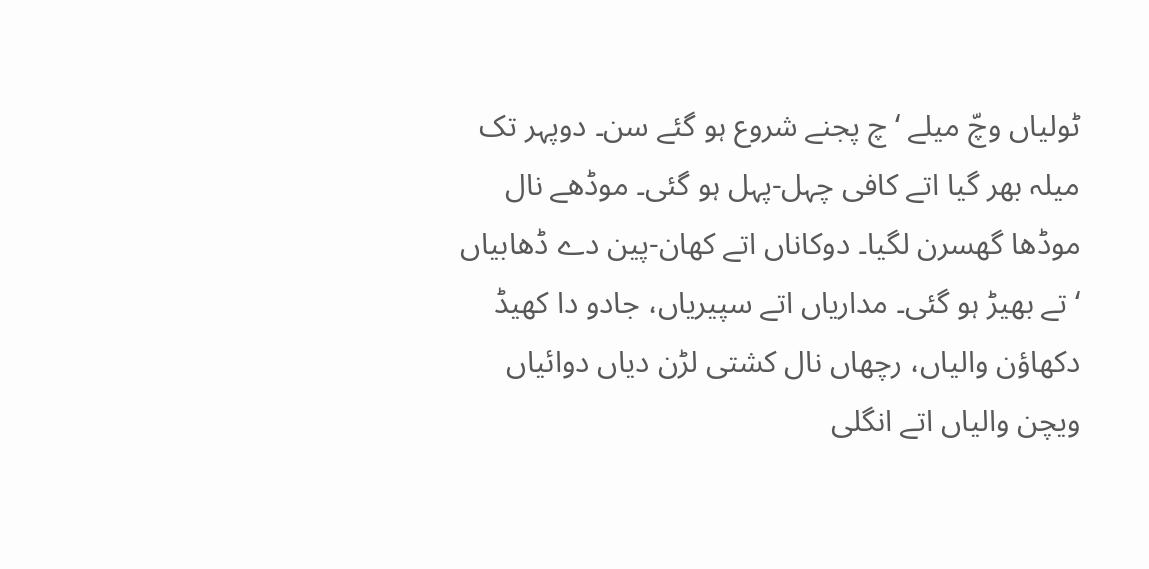ٹولیاں وچّ میلے ‘چ پجنے شروع ہو گئے سن۔ دوپہر تک میلہ بھر گیا اتے کافی چہل-پہل ہو گئی۔ موڈھے نال موڈھا گھسرن لگیا۔ دوکاناں اتے کھان-پین دے ڈھابیاں ‘تے بھیڑ ہو گئی۔ مداریاں اتے سپیریاں، جادو دا کھیڈ دکھاؤن والیاں، رچھاں نال کشتی لڑن دیاں دوائیاں ویچن والیاں اتے انگلی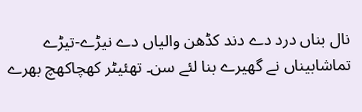نال بناں درد دے دند کڈھن والیاں دے نیڑے-تیڑے تماشابیناں نے گھیرے بنا لئے سن۔ تھئیٹر کھچاکھچ بھرے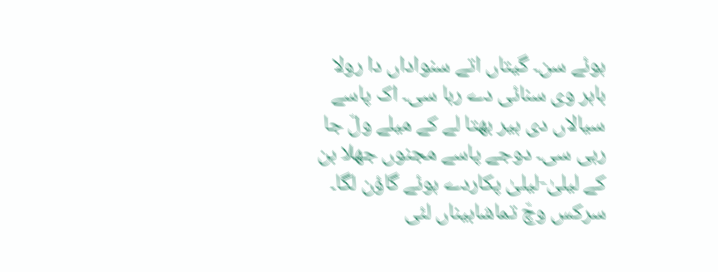ہوئے سن۔ گیتاں اتے سنواداں دا رولا باہر وی سنائی دے رہا سی۔ اک پاسے سیالاں دی ہیر بھتا لے کے میلے ولّ جا رہی سی۔ دوجے پاسے مجنوں جھلا بن کے لیلیٰ-لیلیٰ پکاردے ہوئے گاؤن لگا۔ سرکس وچّ تماشابیناں لئی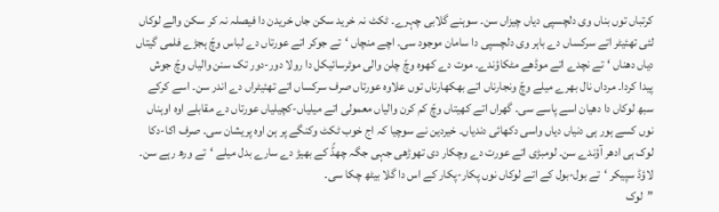کرتباں توں بناں وی دلچسپی دیاں چیزاں سن۔ سوہنے گلابی چہرے۔ ٹکٹ نہ خرید سکن جاں خریدن دا فیصلہ نہ کر سکن والے لوکاں لئی تھئیٹر اتے سرکساں دے باہر وی دلچسپی دا سامان موجود سی۔ اچے منچاں ‘تے جوکر اتے عورتاں دے لباس وچّ ہجڑے فلمی گیتاں دیاں دھناں ‘تے نچدے اتے موڈھے مٹکاؤندے۔ موت دے کھوہ وچّ چلن والی موٹرسائیکل دا رولا دور-دور تک سنن والیاں وچّ جوش پیدا کردا۔ مرداں نال بھرے میلے وچّ ونجارناں اتے بھکھارناں توں علاوہ عورتاں صرف سرکساں اتے تھئیٹراں دے اندر سن۔ اسے کرکے سبھ لوکاں دا دھیان اسے پاسے سی۔ گھراں اتے کھیتاں وچّ کم کرن والیاں معمولی اتے میلیاں-کچیلیاں عورتاں دے مقابلے اوہ اوہناں نوں کسے ہور ہی دنیاں دیاں واسی دکھائی دندیاں۔ خیردین نے سوچیا کہ اج خوب ٹکٹ وکنگے پر ہن اوہ پریشان سی۔ صرف اکا-دکا لوک ہی ادھر آؤندے سن۔ لومبڑی اتے عورت دے وچکار دی تھوڑھی جہی جگہ چھڈّ کے بھیڑ دے سارے بدل میلے ‘تے ورھ رہے سن۔ لاؤڈ سپیکر ‘تے بول-بول کے اتے لوکاں نوں پکار-پکار کے اس دا گلا بیٹھ چکا سی۔
”لوک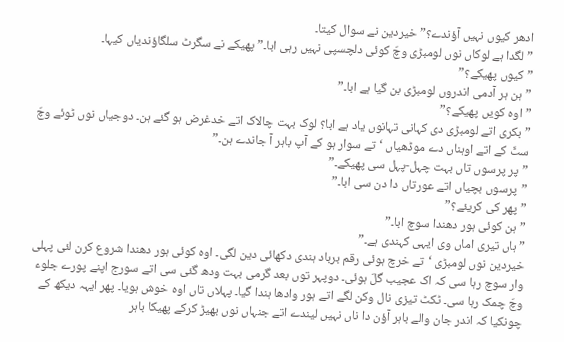ادھر کیوں نہیں آؤندے؟” خیردین نے سوال کیتا۔
”لگدا ہے لوکاں نوں لومبڑی وچّ کوئی دلچسپی نہیں رہی ابا۔” پھیکے نے سگرٹ سلگاؤندیاں کیہا۔
”کیوں پھیکے؟”
”ہن ہر آدمی اندروں لومبڑی بن گیا ہے ابا۔”
”اوہ کویں پھیکے؟”
”بکری اتے لومبڑی دی کہانی تہانوں یاد ہے ابا؟ لوک بہت چالاک اتے خدغرض ہو گئے ہن۔ دوجیاں نوں ٹوئے وچّ سٹّ کے اتے اوہناں دے موڈھیاں ‘تے سوار ہو کے آپ باہر آ جاندے ہن۔”
”پر پرسوں تاں بہت چہل-پہل سی پھیکے۔”
”پرسوں بچیاں اتے عورتاں دا دن سی ابا۔”
”پھر کی کریئے؟”
”ہن کوئی ہور دھندا سوچ ابا۔”
”ہاں تیری اماں وی ایہی کہندی ہے۔”
خیردین نوں لومبڑی ‘تے خرچ ہوئی رقم برباد ہندی دکھائی دین لگی۔ اوہ کوئی ہور دھندا شروع کرن لئی پہلی وار سوچ رہا سی کہ اک عجیب گلّ ہوئی۔ دوپہر توں بعد گرمی بہت ودھ گئی سی اتے سورج اپنے پورے جلوء وچّ چمک رہا سی۔ ٹکٹ تیزی نال وکن لگے اتے ہور وادھا ہندا گیا۔ پہلاں تاں اوہ خوش ہویا۔ پھر ایہہ دیکھ کے چونکیا کہ اندر جان والے باہر آؤن دا ناں نہیں لیندے اتے جنہاں نوں بھیڑ کرکے پھیکا باہر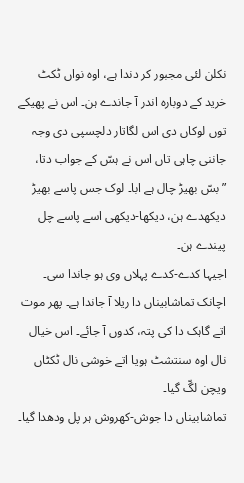نکلن لئی مجبور کر دندا ہے، اوہ نواں ٹکٹ خرید کے دوبارہ اندر آ جاندے ہن۔ اس نے پھیکے توں لوکاں دی اس لگاتار دلچسپی دی وجہ جاننی چاہی تاں اس نے ہسّ کے جواب دتا، ”بسّ بھیڑ چال ہے ابا۔ لوک جس پاسے بھیڑ دیکھدے ہن، دیکھا-دیکھی اسے پاسے چل پیندے ہن۔
اجیہا کدے-کدے پہلاں وی ہو جاندا سی۔ اچانک تماشابیناں دا ریلا آ جاندا ہے۔ پھر موت اتے گاہک دا کی پتہ، کدوں آ جائے۔ اس خیال نال اوہ سنتشٹ ہویا اتے خوشی نال ٹکٹاں ویچن لگّ گیا۔
تماشابیناں دا جوش-کھروش ہر پل ودھدا گیا۔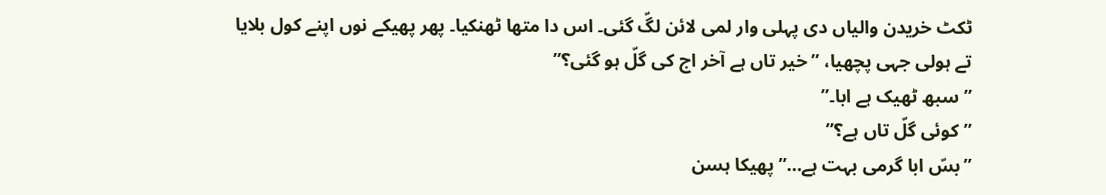ٹکٹ خریدن والیاں دی پہلی وار لمی لائن لگّ گئی۔ اس دا متھا ٹھنکیا۔ پھر پھیکے نوں اپنے کول بلایا تے ہولی جہی پچھیا، ”خیر تاں ہے آخر اج کی گلّ ہو گئی؟”
”سبھ ٹھیک ہے ابا۔”
”کوئی گلّ تاں ہے؟”
”بسّ ابا گرمی بہت ہے…” پھیکا ہسن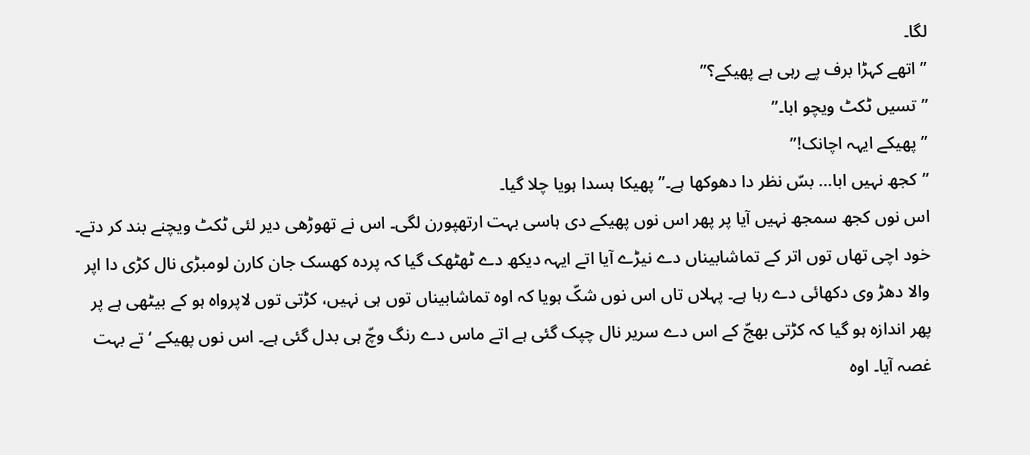لگا۔
”اتھے کہڑا برف پے رہی ہے پھیکے؟”
”تسیں ٹکٹ ویچو ابا۔”
”پھیکے ایہہ اچانک!”
”کجھ نہیں ابا… بسّ نظر دا دھوکھا ہے۔” پھیکا ہسدا ہویا چلا گیا۔
اس نوں کجھ سمجھ نہیں آیا پر پھر اس نوں پھیکے دی ہاسی بہت ارتھپورن لگی۔ اس نے تھوڑھی دیر لئی ٹکٹ ویچنے بند کر دتے۔ خود اچی تھاں توں اتر کے تماشابیناں دے نیڑے آیا اتے ایہہ دیکھ دے ٹھٹھک گیا کہ پردہ کھسک جان کارن لومبڑی نال کڑی دا اپر والا دھڑ وی دکھائی دے رہا ہے۔ پہلاں تاں اس نوں شکّ ہویا کہ اوہ تماشابیناں توں ہی نہیں، کڑتی توں لاپرواہ ہو کے بیٹھی ہے پر پھر اندازہ ہو گیا کہ کڑتی بھجّ کے اس دے سریر نال چپک گئی ہے اتے ماس دے رنگ وچّ ہی بدل گئی ہے۔ اس نوں پھیکے ‘تے بہت غصہ آیا۔ اوہ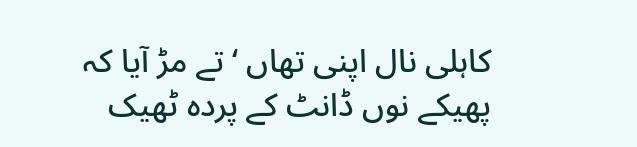کاہلی نال اپنی تھاں ‘تے مڑ آیا کہ پھیکے نوں ڈانٹ کے پردہ ٹھیک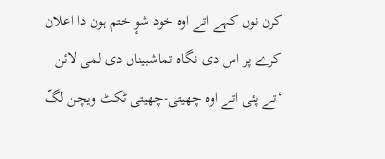کرن نوں کہے اتے اوہ خود شوٕ ختم ہون دا اعلان کرے پر اس دی نگاہ تماشبیناں دی لمی لائن ‘تے پئی اتے اوہ چھیتی-چھیتی ٹکٹ ویچن لگّ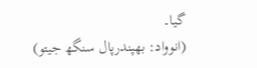گیا۔
(انوواد: بھپندرپال سنگھ جیتو)